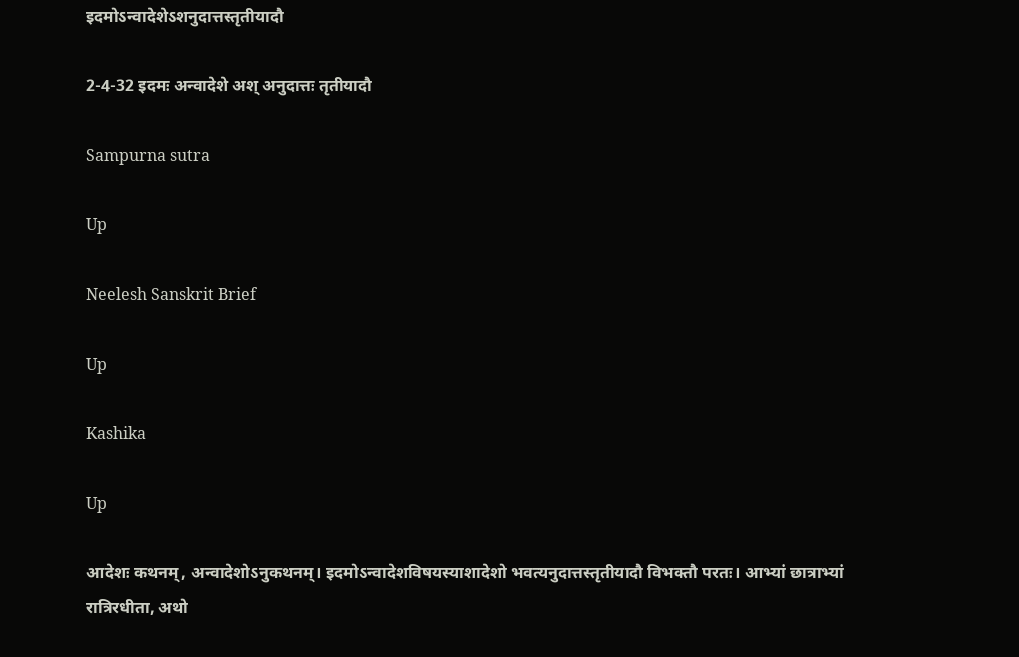इदमोऽन्वादेशेऽशनुदात्तस्तृतीयादौ

2-4-32 इदमः अन्वादेशे अश् अनुदात्तः तृतीयादौ

Sampurna sutra

Up

Neelesh Sanskrit Brief

Up

Kashika

Up

आदेशः कथनम्, अन्वादेशोऽनुकथनम्। इदमोऽन्वादेशविषयस्याशादेशो भवत्यनुदात्तस्तृतीयादौ विभक्तौ परतः। आभ्यां छात्राभ्यां रात्रिरधीता, अथो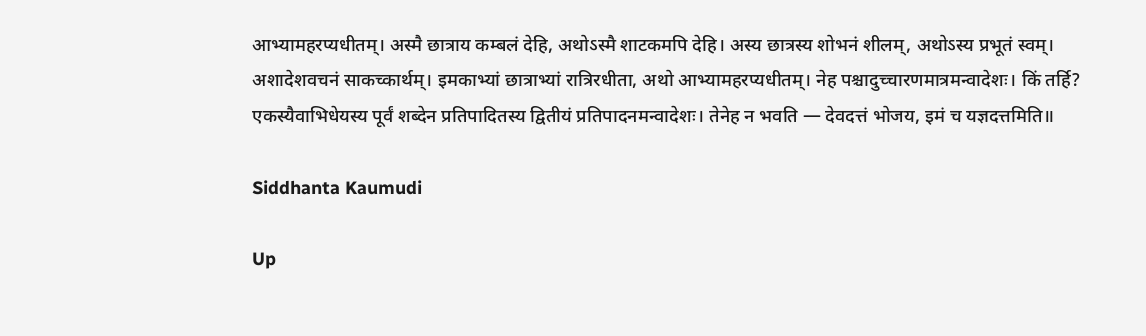आभ्यामहरप्यधीतम्। अस्मै छात्राय कम्बलं देहि, अथोऽस्मै शाटकमपि देहि। अस्य छात्रस्य शोभनं शीलम्, अथोऽस्य प्रभूतं स्वम्। अशादेशवचनं साकच्कार्थम्। इमकाभ्यां छात्राभ्यां रात्रिरधीता, अथो आभ्यामहरप्यधीतम्। नेह पश्चादुच्चारणमात्रमन्वादेशः। किं तर्हि? एकस्यैवाभिधेयस्य पूर्वं शब्देन प्रतिपादितस्य द्वितीयं प्रतिपादनमन्वादेशः। तेनेह न भवति — देवदत्तं भोजय, इमं च यज्ञदत्तमिति॥

Siddhanta Kaumudi

Up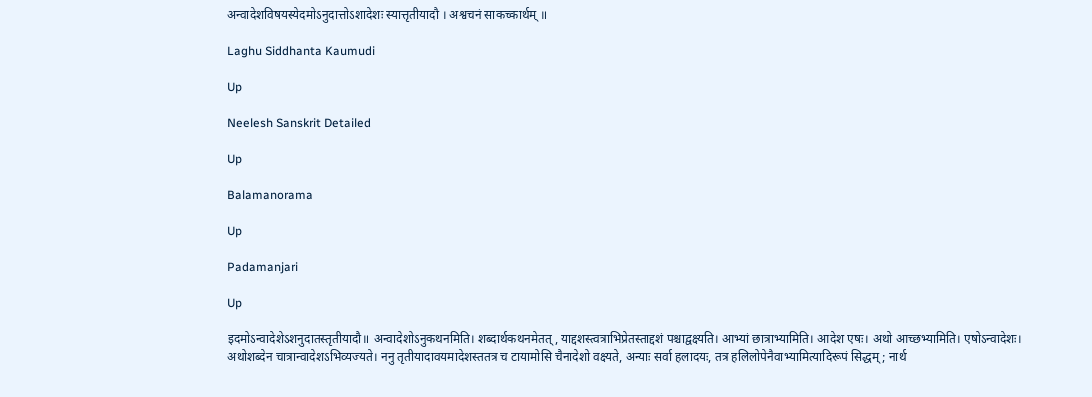अन्वादेशविषयस्येदमोऽनुदात्तोऽशादेशः स्यात्तृतीयादौ । अश्वचनं साकच्कार्थम् ॥

Laghu Siddhanta Kaumudi

Up

Neelesh Sanskrit Detailed

Up

Balamanorama

Up

Padamanjari

Up

इदमोऽन्वादेशेऽशनुदातस्तृतीयादौ॥ अन्वादेशोऽनुकथनमिति। शब्दार्थकथनमेतत्, याद्दशस्त्वत्राभिप्रेतस्ताद्दशं पश्चाद्वक्ष्यति। आभ्यां छात्राभ्यामिति। आदेश एषः। अथो आच्छभ्यामिति। एषोऽन्वादेशः। अथोशब्देन चात्रान्वादेशऽभिव्यज्यते। ननु तृतीयादावयमादेशस्ततत्र च टायामोसि चैनादेशो वक्ष्यते, अन्याः सर्वा हलादयः, तत्र हलिलोपेनैवाभ्यामित्यादिरूपं सिद्धम्; नार्थ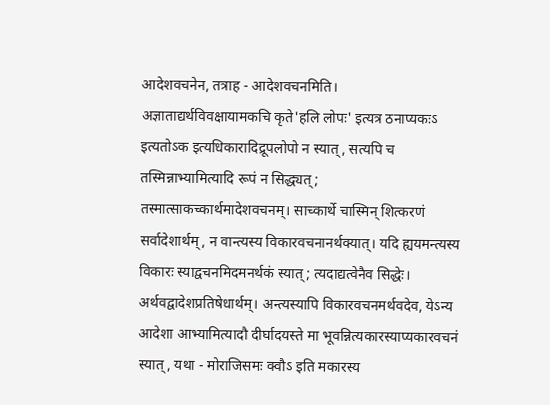आदेशवचनेन, तत्राह - आदेशवचनमिति। अज्ञाताद्यर्थविवक्षायामकचि कृते'हलि लोपः' इत्यत्र ठनाप्यकःऽ इत्यतोऽक इत्यधिकारादिद्रूपलोपो न स्यात्, सत्यपि च तस्मिन्नाभ्यामित्यादि रूपं न सिद्ध्यत्; तस्मात्साकच्कार्थमादेशवचनम्। साच्कार्थे चास्मिन् शित्करणं सर्वादेशार्थम्, न वान्त्यस्य विकारवचनानर्थक्यात्। यदि ह्ययमन्त्यस्य विकारः स्याद्वचनमिदमनर्थकं स्यात्; त्यदाद्यत्वेनैव सिद्धेः। अर्थवद्वादेशप्रतिषेधार्थम्। अन्त्यस्यापि विकारवचनमर्थवदेव, येऽन्य आदेशा आभ्यामित्यादौ दीर्घादयस्ते मा भूवन्नित्यकारस्याप्यकारवचनं स्यात्, यथा - मोराजिसमः क्वौऽ इति मकारस्य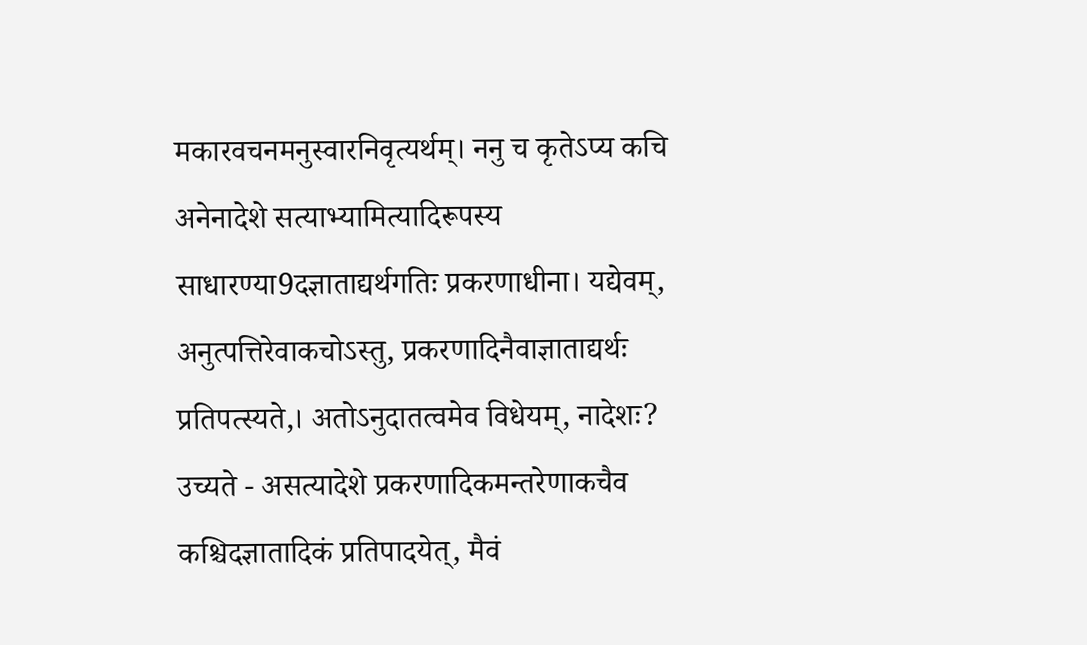मकारवचनमनुस्वारनिवृत्यर्थम्। ननु च कृतेऽप्य कचि अनेनादेशे सत्याभ्यामित्यादिरूपस्य साधारण्या9दज्ञाताद्यर्थगतिः प्रकरणाधीना। यद्येवम्, अनुत्पत्तिरेवाकचोऽस्तु, प्रकरणादिनैवाज्ञाताद्यर्थः प्रतिपत्स्यते,। अतोऽनुदातत्वमेव विधेयम्, नादेशः? उच्यते - असत्यादेशे प्रकरणादिकमन्तरेणाकचैव कश्चिदज्ञातादिकं प्रतिपादयेत्, मैवं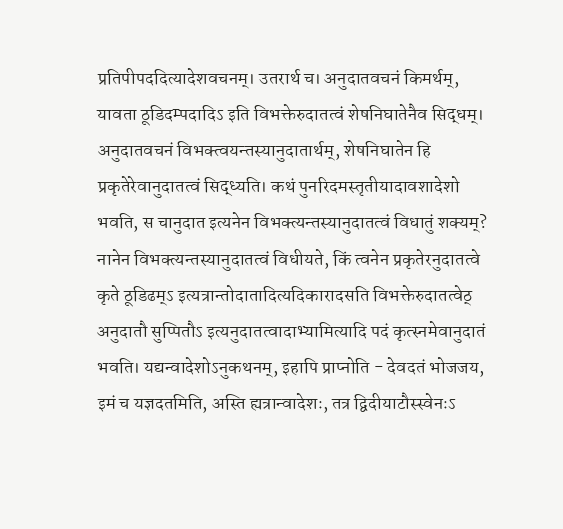प्रतिपीपददित्यादेशवचनम्। उतरार्थ च। अनुदातवचनं किमर्थम्, यावता ठूडिदम्पदादिऽ इति विभक्तेरुदातत्वं शेषनिघातेनैव सिद्धम्। अनुदातवचनं विभक्त्वयन्तस्यानुदातार्थम्, शेषनिघातेन हि प्रकृतेरेवानुदातत्वं सिद्ध्यति। कथं पुनरिदमस्तृतीयादावशादेशो भवति, स चानुदात इत्यनेन विभक्त्यन्तस्यानुदातत्वं विधातुं शक्यम्? नानेन विभक्त्यन्तस्यानुदातत्वं विधीयते, किं त्वनेन प्रकृतेरनुदातत्वे कृते ठूडिढम्ऽ इत्यत्रान्तोदातादित्यदिकारादसति विभक्तेरुदातत्वेठ् अनुदातौ सुप्पितौऽ इत्यनुदातत्वादाभ्यामित्यादि पदं कृत्स्नमेवानुदातं भवति। यद्यन्वादेशोऽनुकथनम्, इहापि प्राप्नोति - देवदतं भोजजय, इमं च यज्ञदतमिति, अस्ति ह्यत्रान्वादेशः, तत्र द्विदीयाटौस्स्वेनःऽ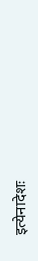इत्येनादेशः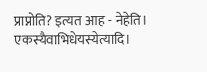प्राप्नोति? इत्यत आह - नेहेति। एकस्यैवाभिधेयस्येत्यादि।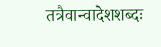तत्रैवान्वादेशशब्दः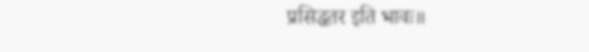प्रसिद्धतर इति भावः॥